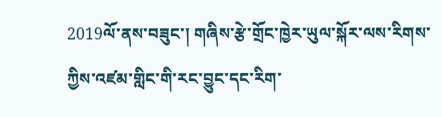2019ལོ་ནས་བཟུང་། གཞིས་རྩེ་གྲོང་ཁྱེར་ཡུལ་སྐོར་ལས་རིགས་ཀྱིས་འཛམ་གླིང་གི་རང་བྱུང་དང་རིག་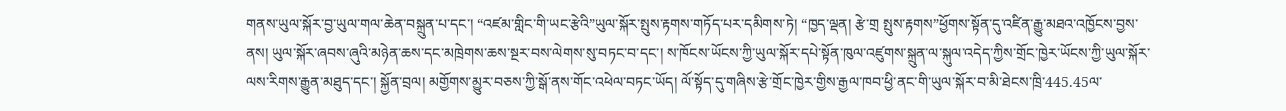གནས་ཡུལ་སྐོར་བྱ་ཡུལ་གལ་ཆེན་བསྐྲུན་པ་དང་། “འཛམ་གླིང་གི་ཡང་རྩེའི”ཡུལ་སྐོར་སྤུས་རྟགས་གཏོད་པར་དམིགས་ཏེ། “ཁྱད་ལྡན། རྩེ་གྲ སྤུས་རྟགས”ཕྱོགས་སྟོན་དུ་འཛིན་རྒྱུ་མཐའ་འཁྱོངས་བྱས་ནས། ཡུལ་སྐོར་ཞབས་ཞུའི་མཉེན་ཆས་དང་མཁྲེགས་ཆས་སྔར་བས་ལེགས་སུ་བཏང་བ་དང་། ས་ཁོངས་ཡོངས་ཀྱི་ཡུལ་སྐོར་དཔེ་སྟོན་ཁུལ་འཛུགས་སྐྲུན་ལ་སྐུལ་འདེད་ཀྱིས་གྲོང་ཁྱེར་ཡོངས་ཀྱི་ཡུལ་སྐོར་ལས་རིགས་རྒྱུན་མཐུད་དང་། སྐྱོན་བྲལ། མགྱོགས་མྱུར་བཅས་ཀྱི་སྒོ་ནས་གོང་འཕེལ་བཏང་ཡོད། ལོ་སྟོད་དུ་གཞིས་རྩེ་གྲོང་ཁྱེར་གྱིས་རྒྱལ་ཁབ་ཕྱི་ནང་གི་ཡུལ་སྐོར་བ་མི་ཐེངས་ཁྲི་445.45ལ་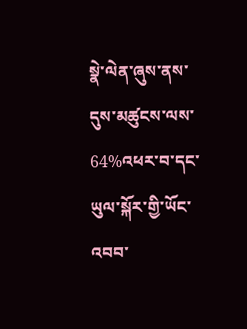སྣེ་ལེན་ཞུས་ནས་དུས་མཚུངས་ལས་64%འཕར་བ་དང་ཡུལ་སྐོར་གྱི་ཡོང་འབབ་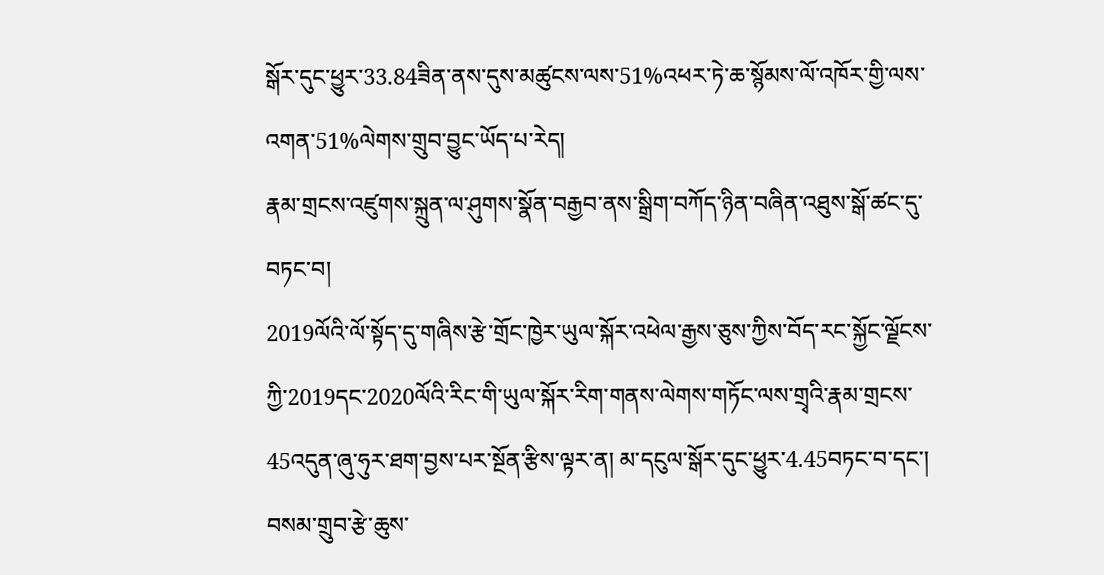སྒོར་དུང་ཕྱུར་33.84ཟིན་ནས་དུས་མཚུངས་ལས་51%འཕར་ཏེ་ཆ་སྙོམས་ལོ་འཁོར་གྱི་ལས་འགན་51%ལེགས་གྲུབ་བྱུང་ཡོད་པ་རེད།
རྣམ་གྲངས་འཛུགས་སྐྲུན་ལ་ཤུགས་སྣོན་བརྒྱབ་ནས་སྒྲིག་བཀོད་ཉིན་བཞིན་འཐུས་སྒོ་ཚང་དུ་བཏང་བ།
2019ལོའི་ལོ་སྟོད་དུ་གཞིས་རྩེ་གྲོང་ཁྱེར་ཡུལ་སྐོར་འཕེལ་རྒྱས་ཅུས་ཀྱིས་བོད་རང་སྐྱོང་ལྗོངས་ཀྱི་2019དང་2020ལོའི་རིང་གི་ཡུལ་སྐོར་རིག་གནས་ལེགས་གཏོང་ལས་གྲྭའི་རྣམ་གྲངས་45འདུན་ཞུ་ཧུར་ཐག་བྱས་པར་སྔོན་རྩིས་ལྟར་ན། མ་དངུལ་སྒོར་དུང་ཕྱུར་4.45བཏང་བ་དང་། བསམ་གྲུབ་རྩེ་ཆུས་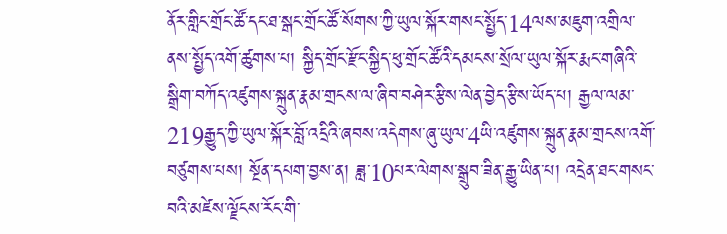ནོར་གླིང་གྲོང་ཚོ་དང་ཐ་སྒང་གྲོང་ཚོ་སོགས་ཀྱི་ཡུལ་སྐོར་གསང་སྤྱོད་14ལས་མཇུག་འགྲིལ་ནས་སྤྱོད་འགོ་ཚུགས་པ། སྐྱིད་གྲོང་རྫོང་སྐྱིད་ཕུ་གྲོང་ཚོའི་དམངས་སྲོལ་ཡུལ་སྐོར་རྨང་གཞིའི་སྒྲིག་བཀོད་འཛུགས་སྐྲུན་རྣམ་གྲངས་ལ་ཞིབ་བཤེར་རྩིས་ལེན་བྱེད་རྩིས་ཡོད་པ། རྒྱལ་ལམ་219རྒྱུད་ཀྱི་ཡུལ་སྐོར་བློ་འདྲིའི་ཞབས་འདེགས་ཞུ་ཡུལ་4ཡི་འཛུགས་སྐྲུན་རྣམ་གྲངས་འགོ་བཙུགས་པས། སྔོན་དཔག་བྱས་ན། ཟླ་10པར་ལེགས་སྒྲུབ་ཟིན་རྒྱུ་ཡིན་པ། འདྲེན་ཐང་གསང་བའི་མཛེས་ལྗོངས་རོང་གི་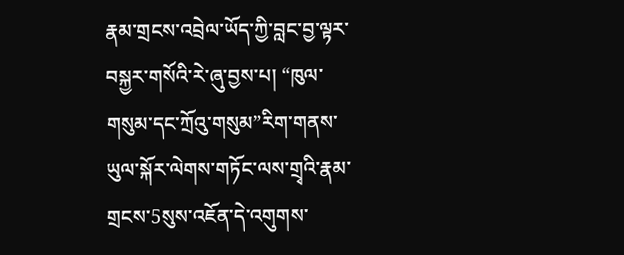རྣམ་གྲངས་འབྲེལ་ཡོད་ཀྱི་བླང་བྱ་ལྟར་བསྐྱར་གསོའི་རེ་ཞུ་བྱས་པ། “ཁུལ་གསུམ་དང་ཀྲོའུ་གསུམ”རིག་གནས་ཡུལ་སྐོར་ལེགས་གཏོང་ལས་གྲྭའི་རྣམ་གྲངས་5སུས་འཇོན་དེ་འགུགས་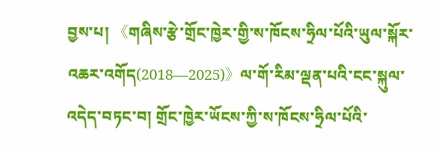བྱས་པ། 《གཞིས་རྩེ་གྲོང་ཁྱེར་གྱི་ས་ཁོངས་ཧྲིལ་པོའི་ཡུལ་སྐོར་འཆར་འགོད(2018—2025)》ལ་གོ་རིམ་ལྡན་པའི་ངང་སྐུལ་འདེད་བཏང་བ། གྲོང་ཁྱེར་ཡོངས་ཀྱི་ས་ཁོངས་ཧྲིལ་པོའི་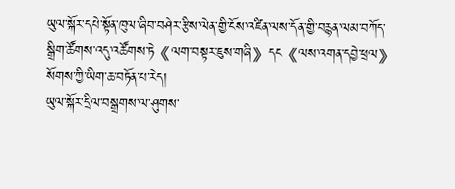ཡུལ་སྐོར་དཔེ་སྟོན་ཁུལ་ཞིབ་བཤེར་རྩིས་ལེན་གྱི་ངོས་འཛིན་ལས་དོན་གྱི་བརྙན་ལམ་བཀོད་སྒྲིག་ཚོགས་འདུ་འཚོགས་ཏེ《ལག་བསྟར་ཇུས་གཞི》དང《ལས་འགན་དབྱེ་ཕྲལ》སོགས་ཀྱི་ཡིག་ཆ་བཏོན་པ་རེད།
ཡུལ་སྐོར་དྲིལ་བསྒྲགས་ལ་ཤུགས་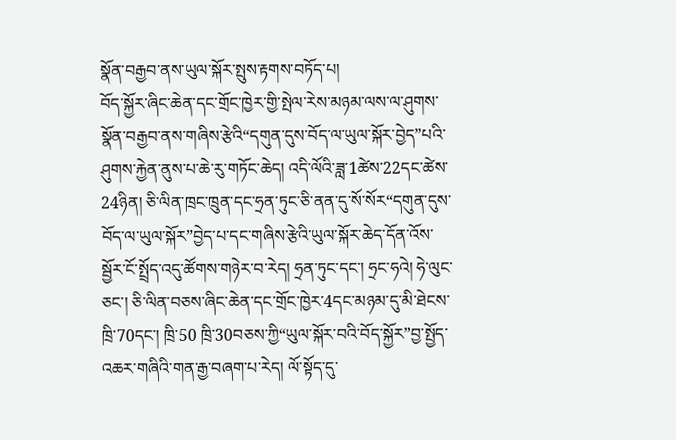སྣོན་བརྒྱབ་ནས་ཡུལ་སྐོར་སྤུས་རྟགས་བཏོད་པ།
བོད་སྐྱོར་ཞིང་ཆེན་དང་གྲོང་ཁྱེར་གྱི་སྤེལ་རེས་མཉམ་ལས་ལ་ཤུགས་སྣོན་བརྒྱབ་ནས་གཞིས་རྩེའི“དགུན་དུས་བོད་ལ་ཡུལ་སྐོར་བྱེད”པའི་ཤུགས་རྐྱེན་ནུས་པ་ཆེ་རུ་གཏོང་ཆེད། འདི་ལོའི་ཟླ་1ཚེས་22དང་ཚེས་24ཉིན། ཅི་ལིན་ཁྲང་ཁྲུན་དང་ཧྲན་ཏུང་ཅི་ནན་དུ་སོ་སོར“དགུན་དུས་བོད་ལ་ཡུལ་སྐོར”བྱེད་པ་དང་གཞིས་རྩེའི་ཡུལ་སྐོར་ཆེད་དོན་འོས་སྦྱོར་ངོ་སྤྲོད་འདུ་ཚོགས་གཉེར་བ་རེད། ཧྲན་ཏུང་དང་། ཧྲང་ཧའེ། ཧེ་ལུང་ཅང་། ཅི་ལིན་བཅས་ཞིང་ཆེན་དང་གྲོང་ཁྱེར་4དང་མཉམ་དུ་མི་ཐེངས་ཁྲི་70དང་། ཁྲི་50 ཁྲི་30བཅས་ཀྱི“ཡུལ་སྐོར་བའི་བོད་སྐྱོར”བྱ་སྤྱོད་འཆར་གཞིའི་གན་རྒྱ་བཞག་པ་རེད། ལོ་སྟོད་དུ་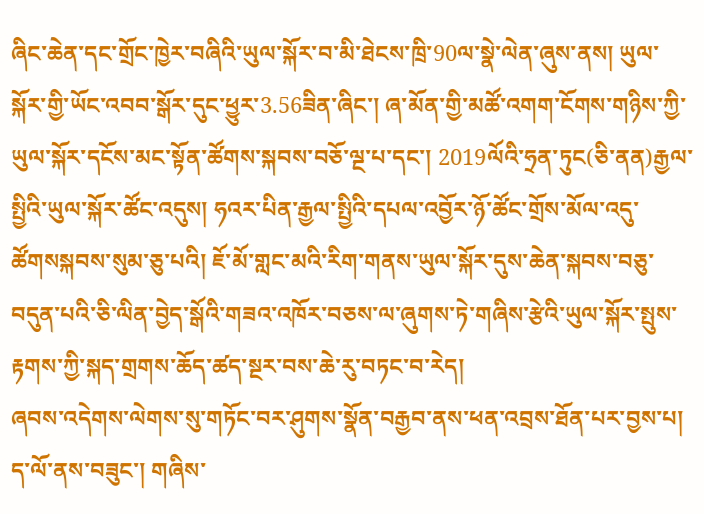ཞིང་ཆེན་དང་གྲོང་ཁྱེར་བཞིའི་ཡུལ་སྐོར་བ་མི་ཐེངས་ཁྲི་90ལ་སྣེ་ལེན་ཞུས་ནས། ཡུལ་སྐོར་གྱི་ཡོང་འབབ་སྒོར་དུང་ཕྱུར་3.56ཟིན་ཞིང་། ཞ་མོན་གྱི་མཚོ་འགག་ངོགས་གཉིས་ཀྱི་ཡུལ་སྐོར་དངོས་མང་སྟོན་ཚོགས་སྐབས་བཅོ་ལྔ་པ་དང་། 2019ལོའི་ཧྲན་ཏུང(ཅི་ནན)རྒྱལ་སྤྱིའི་ཡུལ་སྐོར་ཚོང་འདུས། ཧའར་པིན་རྒྱལ་སྤྱིའི་དཔལ་འབྱོར་ཉོ་ཚོང་གྲོས་མོལ་འདུ་ཚོགསསྐབས་སུམ་ཅུ་པའི། ཇོ་མོ་གླང་མའི་རིག་གནས་ཡུལ་སྐོར་དུས་ཆེན་སྐབས་བཅུ་བདུན་པའི་ཅི་ལིན་བྱེད་སྒོའི་གཟའ་འཁོར་བཅས་ལ་ཞུགས་ཏེ་གཞིས་རྩེའི་ཡུལ་སྐོར་སྤུས་རྟགས་ཀྱི་སྐད་གྲགས་ཆོད་ཚད་སྔར་བས་ཆེ་རུ་བཏང་བ་རེད།
ཞབས་འདེགས་ལེགས་སུ་གཏོང་བར་ཤུགས་སྣོན་བརྒྱབ་ནས་ཕན་འབྲས་ཐོན་པར་བྱས་པ།
ད་ལོ་ནས་བཟུང་། གཞིས་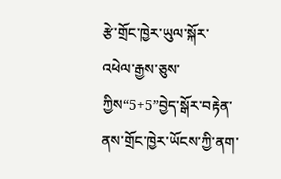རྩེ་གྲོང་ཁྱེར་ཡུལ་སྐོར་འཕེལ་རྒྱས་ཅུས་ཀྱིས“5+5”བྱེད་སྒོར་བརྟེན་ནས་གྲོང་ཁྱེར་ཡོངས་ཀྱི་ནག་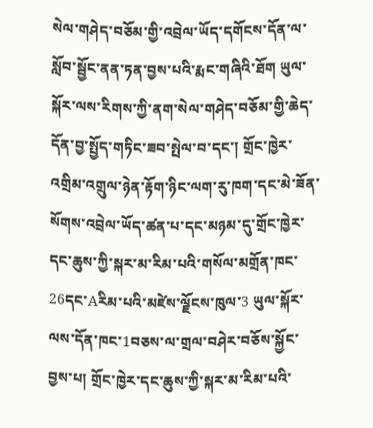སེལ་གཤེད་བཅོམ་གྱི་འབྲེལ་ཡོད་དགོངས་དོན་ལ་སློབ་སྦྱོང་ནན་ཏན་བྱས་པའི་རྨང་གཞིའི་ཐོག ཡུལ་སྐོར་ལས་རིགས་ཀྱི་ནག་སེལ་གཤེད་བཅོམ་གྱི་ཆེད་དོན་བྱ་སྤྱོད་གཏིང་ཟབ་སྤེལ་བ་དང་། གྲོང་ཁྱེར་འགྲིམ་འགྲུལ་ཉེན་རྟོག་ཉིང་ལག་རུ་ཁག་དང་མེ་ཟོན་སོགས་འབྲེལ་ཡོད་ཚན་པ་དང་མཉམ་དུ་གྲོང་ཁྱེར་དང་ཆུས་ཀྱི་སྐར་མ་རིམ་པའི་གསོལ་མགྲོན་ཁང་26དང་Aརིམ་པའི་མཛེས་ལྗོངས་ཁུལ་3 ཡུལ་སྐོར་ལས་དོན་ཁང་1བཅས་ལ་གྲལ་བཤེར་བཅོས་སྐྱོང་བྱས་པ། གྲོང་ཁྱེར་དང་ཆུས་ཀྱི་སྐར་མ་རིམ་པའི་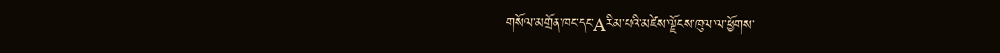གསོལ་མགྲོན་ཁང་དང་Aརིམ་པའི་མཛེས་ལྗོངས་ཁུལ་ལ་ཕྱོགས་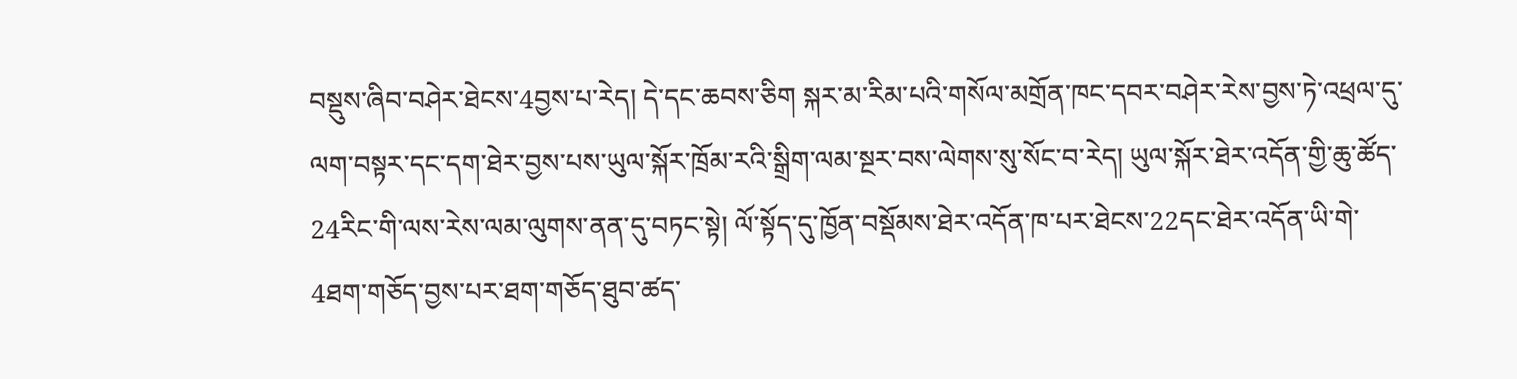བསྡུས་ཞིབ་བཤེར་ཐེངས་4བྱས་པ་རེད། དེ་དང་ཆབས་ཅིག སྐར་མ་རིམ་པའི་གསོལ་མགྲོན་ཁང་དབར་བཤེར་རེས་བྱས་ཏེ་འཕྲལ་དུ་ལག་བསྟར་དང་དག་ཐེར་བྱས་པས་ཡུལ་སྐོར་ཁྲོམ་རའི་སྒྲིག་ལམ་སྔར་བས་ལེགས་སུ་སོང་བ་རེད། ཡུལ་སྐོར་ཐེར་འདོན་གྱི་ཆུ་ཚོད་24རིང་གི་ལས་རེས་ལམ་ལུགས་ནན་དུ་བཏང་སྟེ། ལོ་སྟོད་དུ་ཁྱོན་བསྡོམས་ཐེར་འདོན་ཁ་པར་ཐེངས་22དང་ཐེར་འདོན་ཡི་གེ་4ཐག་གཅོད་བྱས་པར་ཐག་གཅོད་ཐུབ་ཚད་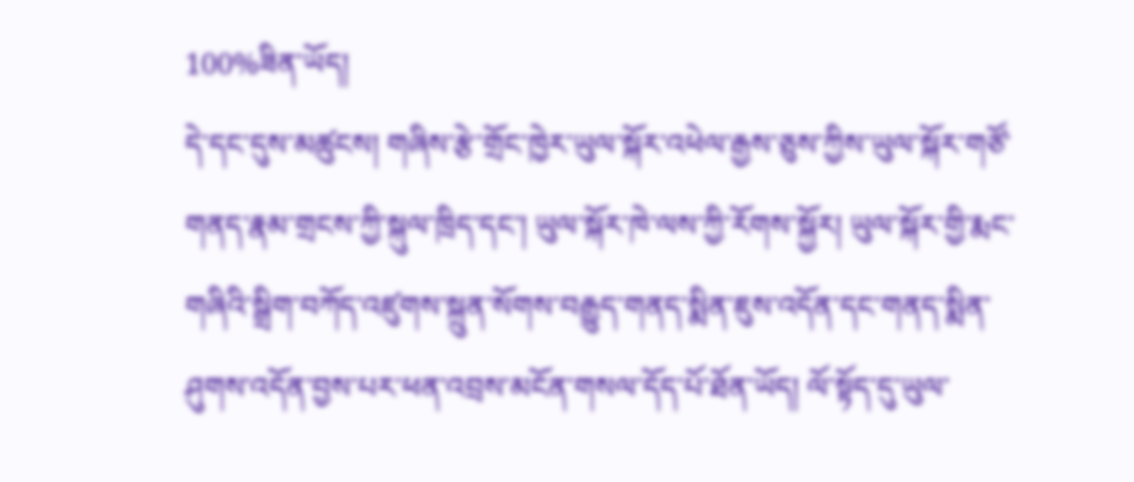100%ཟིན་ཡོད།
དེ་དང་དུས་མཚུངས། གཞིས་རྩེ་གྲོང་ཁྱེར་ཡུལ་སྐོར་འཕེལ་རྒྱས་ཅུས་ཀྱིས་ཡུལ་སྐོར་གཙོ་གནད་རྣམ་གྲངས་ཀྱི་སྐུལ་ཁྲིད་དང་། ཡུལ་སྐོར་ཁེ་ལས་ཀྱི་རོགས་སྐྱོར། ཡུལ་སྐོར་གྱི་རྨང་གཞིའི་སྒྲིག་བཀོད་འཛུགས་སྐྲུན་སོགས་བརྒྱུད་གནད་སྨིན་ཇུས་འདོན་དང་གནད་སྨིན་ཤུགས་འདོན་བྱས་པར་ཕན་འབྲས་མངོན་གསལ་དོད་པོ་ཐོན་ཡོད། ལོ་སྟོད་དུ་ཡུལ་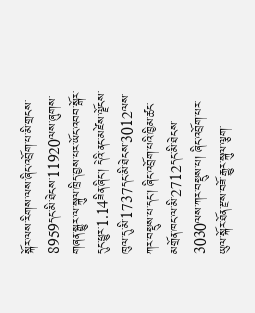སྐོར་ལས་རིགས་ལས་ཞིང་འབྲོག་པ་མི་གྲངས་8959དང་མི་ཐེངས་11920ལས་ཞུགས་གཞན་སྒྱུར་ལ་སྐུལ་ཁྲིད་བྱས་པར་ཡོང་འབབ་སྒོར་དུང་ཕྱུར་1.14ཟིན་ཞིང་། དེའི་ནང་མཛེས་ལྗོངས་ཁུལ་དུ་མི་1737དང་མི་ཐེངས་3012ལས་ཀར་བསྡུས་པ་དང་། ཞིང་འབྲོག་པའི་ཁྱིམ་ཚང་མགྲོན་ཁང་ལ་མི་2712དང་མི་ཐེངས་3030ལས་ཀར་བསྡུས་པ། ཞིང་འབྲོག་པར་ཡུལ་སྐོར་ཐོན་རྫས་བཟོ་རྒྱུར་སྐུལ་ལྕག་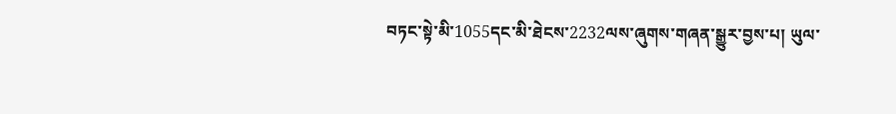བཏང་སྟེ་མི་1055དང་མི་ཐེངས་2232ལས་ཞུགས་གཞན་སྒྱུར་བྱས་པ། ཡུལ་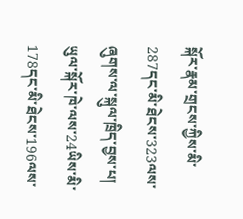སྐོར་རྣམ་གྲངས་ཀྱིས་མི་287དང་མི་ཐེངས་323ལས་ཞུགས་ལ་སྐུལ་ཁྲིད་བྱས་པ། ཡུལ་སྐོར་ཁེ་ལས་24ཡིས་མི་178དང་མི་ཐེངས་196ལས་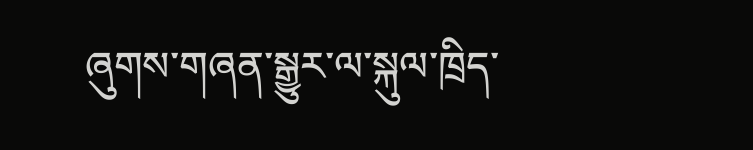ཞུགས་གཞན་སྒྱུར་ལ་སྐུལ་ཁྲིད་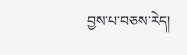བྱས་པ་བཅས་རེད།